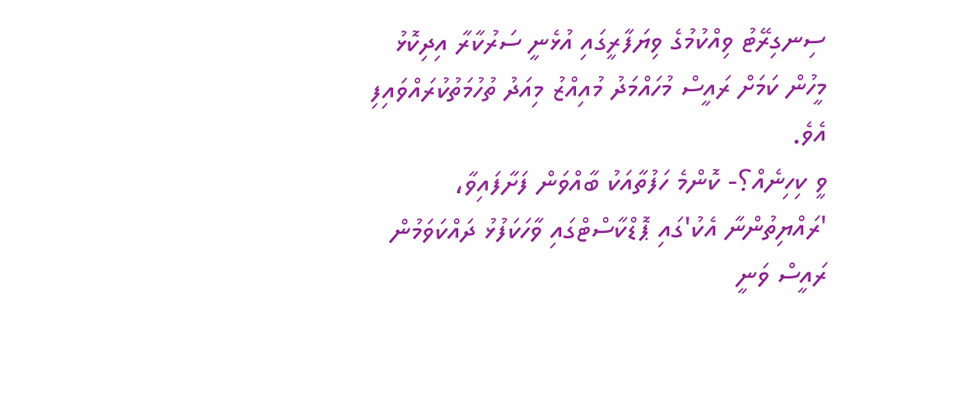ސިނގިރޭޓު ވިއްކުމުގެ ވިޔަފާރީގައި އުޅެނީ ސަރުކާރާ އިދިކޮޅު މީހުން ކަމަށް ރައީސް މުހައްމަދު މުއިއްޒު މިއަދު ތުހުމަތުކުރައްވައިފި އެވެ.
ވީ ކިހިނެއް؟- ކޮންމެ ހަފުތާއަކު ބާއްވަން ފަށާފައިވާ، 'ރައްޔިތުންނާ އެކު'ގައި ޕޮޑްކާސްޓްގައި ވާހަކަފުޅު ދައްކަވަމުން ރައީސް ވަނީ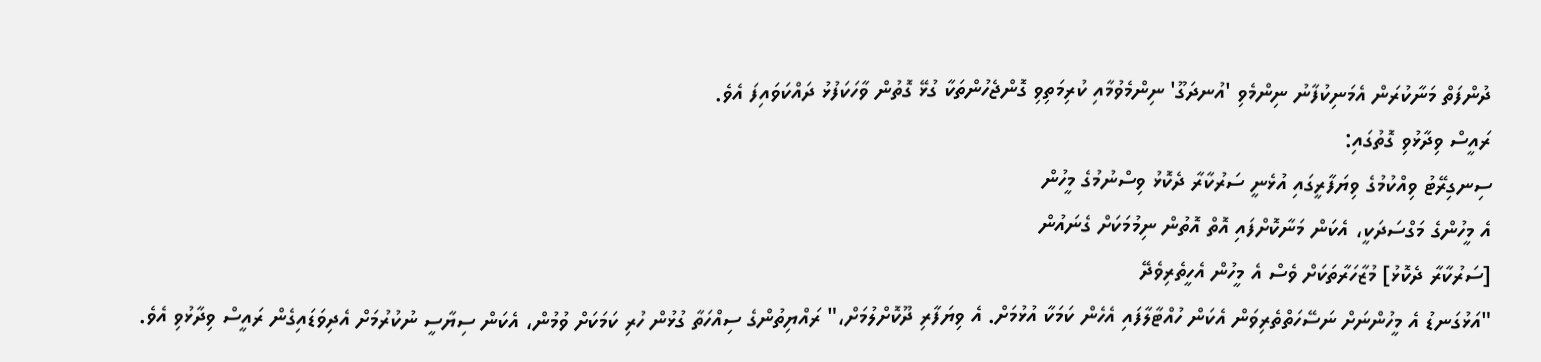ދުންފަތް މަނާކުރަން އެމަނިކުފާނު ނިންމެވި 'އުނދަގޫ' ނިންމެވުމާއި ކުރިމަތިވި ގޮންޖެހުންތަކާ ގުޅޭ ގޮތުން ވާހަކަފުޅު ދައްކަވައިފަ އެވެ.
ރައީސް ވިދާޅުވި ގޮތުގައި:
ސިނގިރޭޓު ވިއްކުމުގެ ވިޔަފާރީގައި އުޅެނީ ސަރުކާރާ ދެކޮޅު ވިސްނުމުގެ މީހުން
އެ މީހުންގެ މަގްސަދަކީ، އެކަން މަނާކޮށްފައި އޮތް އޮތުން ނިމުމަކަށް ގެނައުން
[ސަރުކާރާ ދެކޮޅު] މުޒާހަރާތަކަށް ވެސް އެ މީހުން އެހީތެރިވެދޭ
"އަޅުގަނޑު އެ މީހުންނަށް ނަސޭހަތްތެރިވަން އެކަން ހުއްޓާލާފައި އެހެން ކަމަކާ އުޅުމަށް. އެ ވިޔަފާރި ދޫކޮށްލުމަށް،" ރައްޔިތުންގެ ސިއްހަތާ ގުޅުން ހުރި ކަމަކަށް ވުމުން، އެކަން ސިޔާސީ ނުކުރުމަށް އެދިވަޑައިގެން ރައީސް ވިދާޅުވި އެވެ.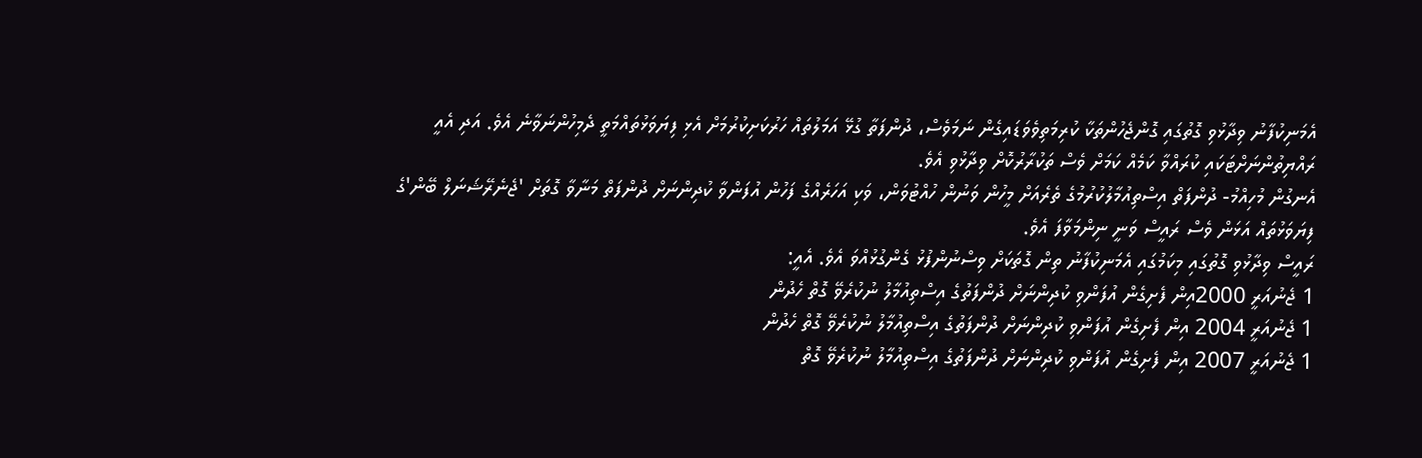އެމަނިކުފާނު ވިދާޅުވި ގޮތުގައި ގޮންޖެހުންތަކާ ކުރިމަތިވެވަޑައިގެން ނަމަވެސް، ދުންފަތާ ގުޅޭ އަމަލުތައް ހަރުކަށިކުރުމަށް އެޅި ފިޔަވަޅުތައްމަތީ ދެމިހުންނަވާނެ އެވެ. އަދި އެއީ ރައްޔިތުންނަށްޓަކައި ކުރައްވާ ކަމެއް ކަމަށް ވެސް ތަކުރާރުކޮށް ވިދާޅުވި އެވެ.
އެނގުން މުހިއްމު- ދުންފަތް އިސްތިއުމާލުކުރުމުގެ ތެރެއަށް މީހުން ވަނުން ހުއްޓުވަން، ވަކި އަހަރެއްގެ ފަހުން އުފަންވާ ކުދިންނަށް ދުންފަތް މަނާވާ ގޮތަށް 'ޖެނެރޭޝަނަލް ބޭން'ގެ ފިޔަވަޅުތައް އަޅަން ވެސް ރައީސް ވަނީ ނިންމަވާފަ އެވެ.
ރައީސް ވިދާޅުވި ގޮތުގައި މިކަމުގައި އެމަނިކުފާނު ތިން ގޮތަކަށް ވިސްނުންފުޅު ގެންގުޅުއްވަ އެވެ. އެއީ:
1 ޖެނުއަރީ 2000އިން ފެށިގެން އުފަންވި ކުދިންނަށް ދުންފަތުގެ އިސްތިއުމާލު ނުކުރެވޭ ގޮތް ހެދުން
1 ޖެނުއަރީ 2004 އިން ފެށިގެން އުފަންވި ކުދިންނަށް ދުންފަތުގެ އިސްތިއުމާލު ނުކުރެވޭ ގޮތް ހެދުން
1 ޖެނުއަރީ 2007 އިން ފެށިގެން އުފަންވި ކުދިންނަށް ދުންފަތުގެ އިސްތިއުމާލު ނުކުރެވޭ ގޮތް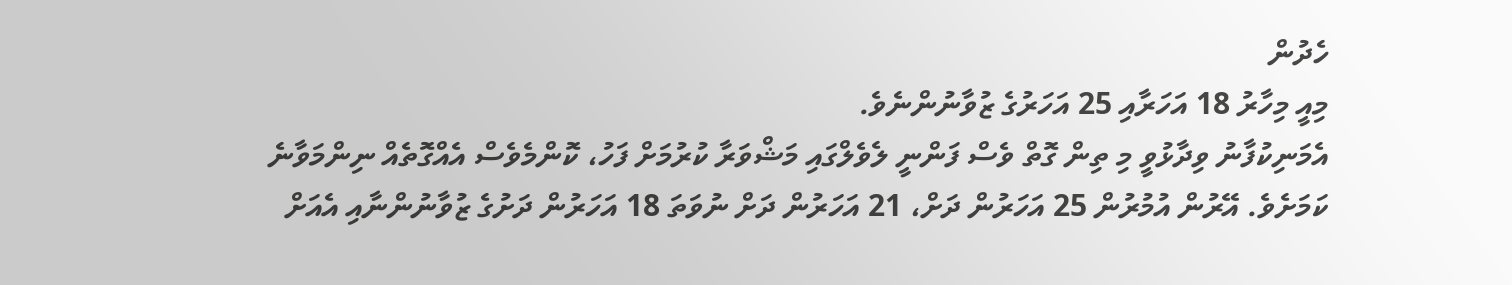ހެދުން
މިއީ މިހާރު 18 އަހަރާއި 25 އަހަރުގެ ޒުވާނުންނެވެ.
އެމަނިކުފާނު ވިދާޅުވީ މި ތިން ގޮތް ވެސް ފަންނީ ލެވެލްގައި މަޝްވަރާ ކުރުމަށް ފަހު، ކޮންމެވެސް އެއްގޮތެއް ނިންމަވާނެ ކަމަށެވެ. އޭރުން އުމުރުން 25 އަހަރުން ދަށް، 21 އަހަރުން ދަށް ނުވަތަ 18 އަހަރުން ދަށުގެ ޒުވާނުންނާއި އެއަށް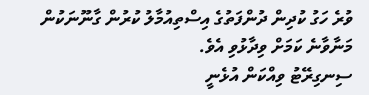ވުރެ ހަގު ކުދިން ދުންފަތުގެ އިސްތިއުމާލު ކުރުން ގާނޫނަކުން މަނާވާނެ ކަމަށް ވިދާޅުވި އެވެ.
ސިނގިރޭޓު ވިއްކަން އުޅެނީ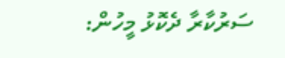ސަރުކާރާ ދެކޮޅު މީހުން: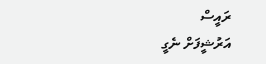ރައީސް
އަރުޝީފަށް ނެގީ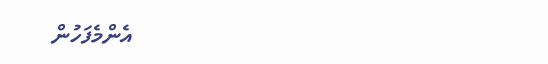އެންމެފަހުން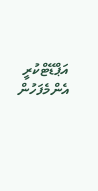އަޕްޑޭޓްކުރީ
އެންމެފަހުން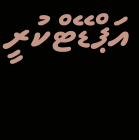އަޕްޑޭޓްކުރީ